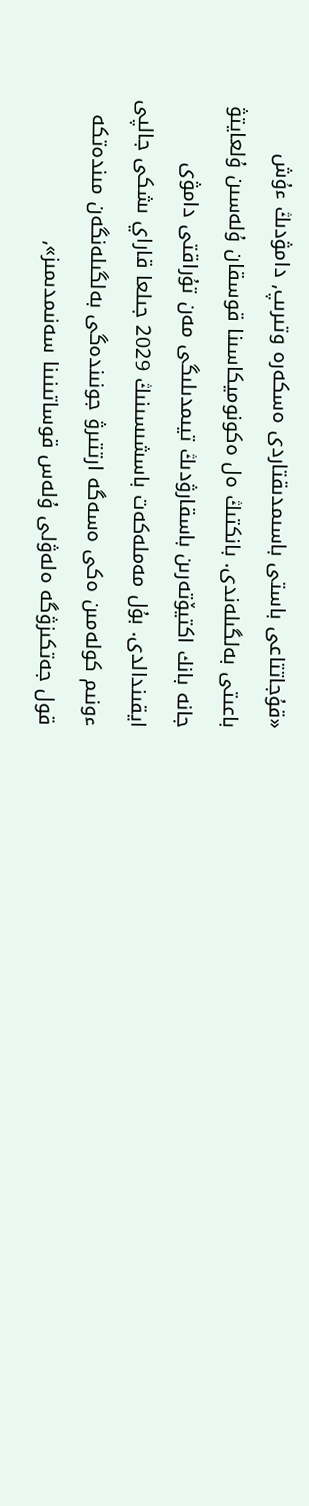«قۇجاتتاعى باستى باسىمدىقتاردى ەسكەرە وتىرىپ, دامۋدىڭ ءۇش باعىتى بەلگىلەندى. بانكتىڭ ەل ەكونوميكاسىنا قوسقان ۇلەسىن ۇلعايتۋ جانە بانك اكتيۆتەرىن باسقارۋدىڭ تيىمدىلىگى مەن تۇراقتى دامۋى ايقىندالدى. بۇل مەملەكەت باسشىسىنىڭ 2029 جىلعا قاراي ىشكى جالپى ءونىم كولەمىن ەكى ەسەگە ارتتىرۋ جونىندەگى بەلگىلەنگەن مىندەتكە قول جەتكىزۋگە ەلەۋلى ۇلەس قوساتىنىنا سەنىمدىمىز»,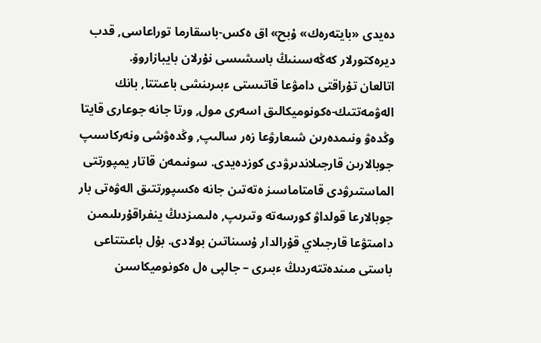دەيدى «بايتەرەك» ۇبح» اق ەكس-باسقارما توراعاسى, قدب ديرەكتورلار كەڭەسىنىڭ باسشىسى نۇرلان بايبازاروۆ.
اتالعان تۇراقتى دامۋعا قاتىستى ءبىرىنشى باعىتتا, بانك الەۋمەتتىك-ەكونوميكالىق اسەرى مول, ورتا جانە جوعارى قايتا وڭدەۋ ونىمدەرىن شىعارۋعا زەر سالىپ, وڭدەۋشى ونەركاسىپ جوبالارىن قارجىلاندىرۋدى كوزدەيدى. سونىمەن قاتار يمپورتتى الماستىرۋدى قامتاماسىز ەتەتىن جانە ەكسپورتتىق الەۋەتى بار جوبالارعا قولداۋ كورسەتە وتىرىپ, ەلىمىزدىڭ ينفراقۇرىلىمىن دامىتۋعا قارجىلاي قۇرالدار ۇسىناتىن بولادى. بۇل باعىتتاعى باستى مىندەتتەردىڭ ءبىرى – جالپى ەل ەكونوميكاسىن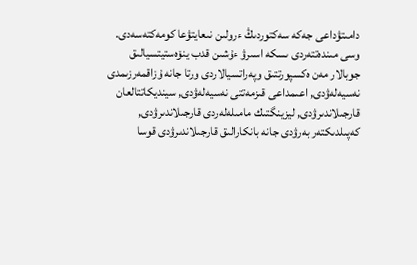دامىتۋداعى جەكە سەكتوردىڭ ءرولىن نىعايتۋعا كومەكتەسەدى.
وسى مىندەتتەردى ىسكە اسىرۋ ءۇشىن قدب ينۆەستيتسيالىق جوبالار مەن ەكسپورتتىق وپەراتسيالاردى ورتا جانە ۇزاقمەرزىمدى نەسيەلەۋدى, اعىمداعى قىزمەتتى نەسيەلەۋدى, سينديكاتتالعان قارجىلاندىرۋدى, ليزينگتىك مامىلەلەردى قارجىلاندىرۋدى, كەپىلدىكتەر بەرۋدى جانە بانكارالىق قارجىلاندىرۋدى قوسا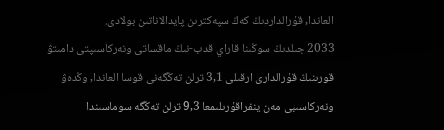العاندا, قۇرالداردىڭ كەڭ سپەكترىن پايدالاناتىن بولادى.
2033 جىلدىڭ سوڭىنا قاراي قدب-نىڭ ماقساتى ونەركاسىپتى دامىتۋ قورىنىڭ قۇرالدارى ارقىلى 3,1 ترلن تەڭگەنى قوسا العاندا, وڭدەۋ ونەركاسىبى مەن ينفراقۇرىلىمعا 9,3 ترلن تەڭگە سوماسىندا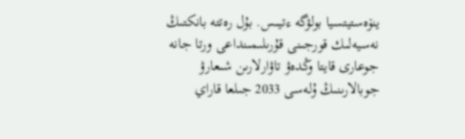ينۆەستيتسيا بولۋگە ءتيىس. بۇل رەتتە بانكتىڭ نەسيەلىك قورجىنى قۇرىلىمىنداعى ورتا جانە جوعارى قايتا وڭدەۋ تاۋارلارىن شىعارۋ جوبالارىنىڭ ۇلەسى 2033 جىلعا قاراي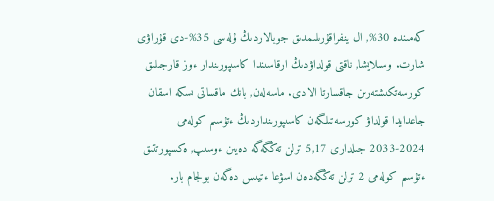كەمىندە 30%, ال ينفراقۇرىلىمدىق جوبالاردىڭ ۇلەسى 35%-دى قۇراۋى شارت. وسىلايشا, ناقتى قولداۋدىڭ ارقاسىندا كاسىپورىندار ءوز قارجىلىق كورسەتكىشتەرىن جاقسارتا الادى. ماسەلەن, بانك ماقساتى ىسكە اسقان جاعدايدا قولداۋ كورسەتىلگەن كاسىپورىنداردىڭ ءتۇسىم كولەمى 2024-2033 جىلدارى 5,17 ترلن تەڭگەگە دەيىن ءوسىپ, ەكسپورتتىق ءتۇسىم كولەمى 2 ترلن تەڭگەدەن اسۋعا ءتيىس دەگەن بولجام بار.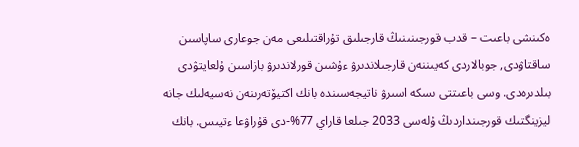ەكىنشى باعىت – قدب قورجىنىنىڭ قارجىلىق تۇراقتىلىعى مەن جوعارى ساپاسىن ساقتاۋدى, جوبالاردى كەيىننەن قارجىلاندىرۋ ءۇشىن قورلاندىرۋ بازاسىن ۇلعايتۋدى بىلدىرەدى. وسى باعىتتى ىسكە اسىرۋ ناتيجەسىندە بانك اكتيۆتەرىنەن نەسيەلىك جانە ليزينگتىك قورجىنداردىڭ ۇلەسى 2033 جىلعا قاراي 77%-دى قۇراۋعا ءتيىس. بانك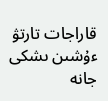قاراجات تارتۋ ءۇشىن ىشكى جانە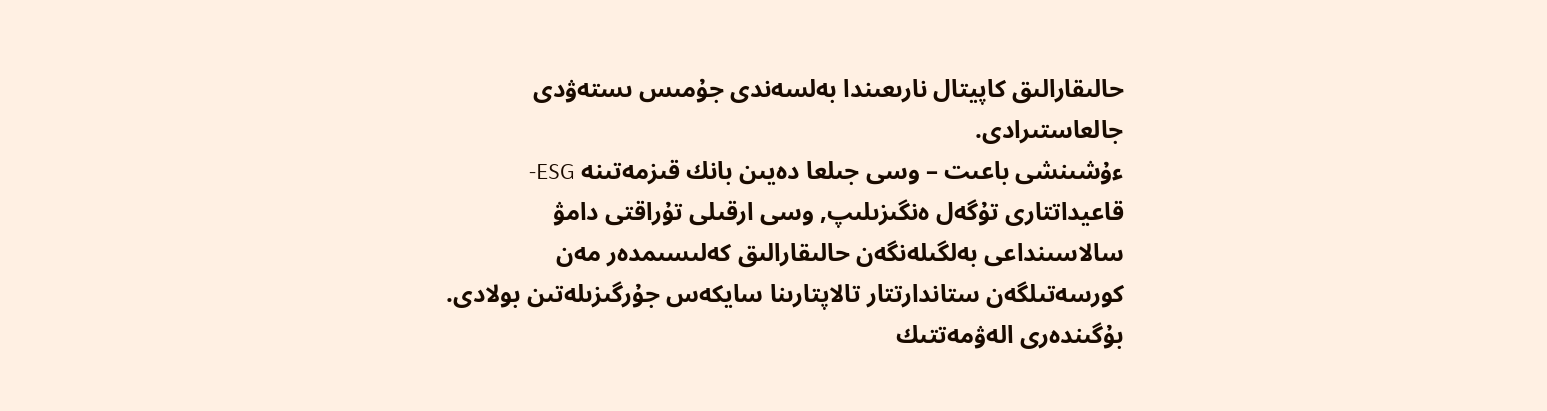حالىقارالىق كاپيتال نارىعىندا بەلسەندى جۇمىس ىستەۋدى جالعاستىرادى.
ءۇشىنشى باعىت – وسى جىلعا دەيىن بانك قىزمەتىنە ESG-قاعيداتتارى تۇگەل ەنگىزىلىپ, وسى ارقىلى تۇراقتى دامۋ سالاسىنداعى بەلگىلەنگەن حالىقارالىق كەلىسىمدەر مەن كورسەتىلگەن ستاندارتتار تالاپتارىنا سايكەس جۇرگىزىلەتىن بولادى. بۇگىندەرى الەۋمەتتىك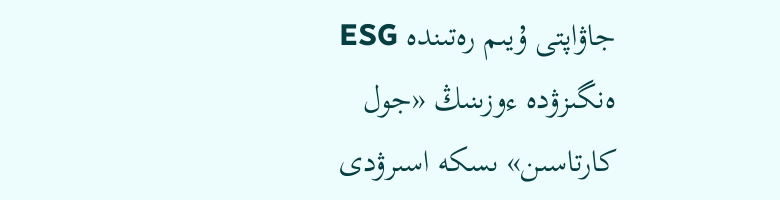جاۋاپتى ۇيىم رەتىندە ESG ەنگىزۋدە ءوزىنىڭ «جول كارتاسىن» ىسكە اسىرۋدى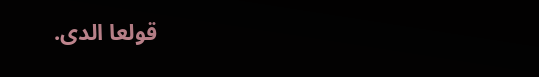قولعا الدى.